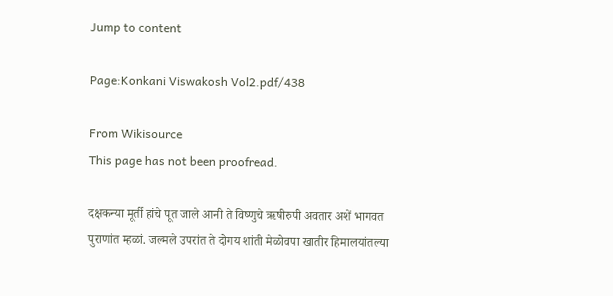Jump to content

Page:Konkani Viswakosh Vol2.pdf/438

From Wikisource
This page has not been proofread.

दक्षकन्या मूर्ती हांचे पूत जाले आनी ते विष्णुचे ऋषीरुपी अवतार अशें भागवत पुराणांत म्हळां. जल्मले उपरांत ते दोगय शांती मेळोवपा खातीर हिमालयांतल्या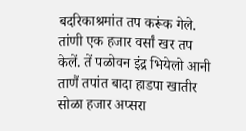बदरिकाश्रमांत तप करूंक गेले. तांणी एक हजार वर्सां खर तप केलें. तें पळोवन इंद्र भियेलो आनी ताणैं तपांत बादा हाडपा खातीर सोळा हजार अप्सरा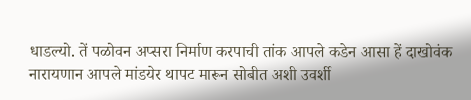धाडल्यो. तें पळोवन अप्सरा निर्माण करपाची तांक आपले कडेन आसा हें दाखोवंक नारायणान आपले मांडयेर थापट मारून सोबीत अशी उवर्शी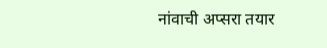नांवाची अप्सरा तयार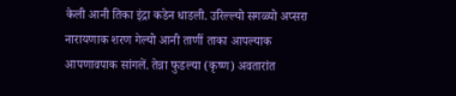केली आनी तिका इंद्रा कडेन धाडली. उरिल्ल्यो सगळ्यो अप्सरा नारायणाक शरण गेल्यो आनी ताणीं ताका आपल्याक आपणावपाक सांगलें. तेन्ना फुडल्या (कृष्ण) अवतारांत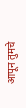आपून तुमचे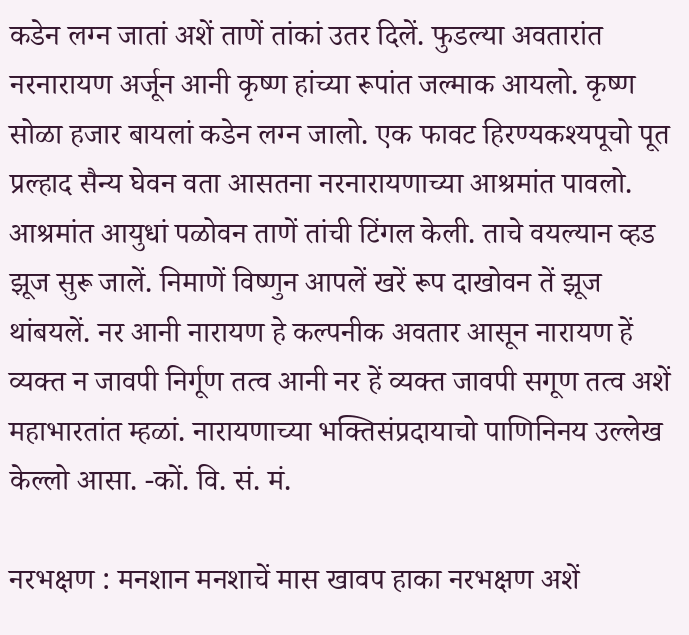कडेन लग्न जातां अशें ताणें तांकां उतर दिलें. फुडल्या अवतारांत नरनारायण अर्जून आनी कृष्ण हांच्या रूपांत जल्माक आयलो. कृष्ण सोळा हजार बायलां कडेन लग्न जालो. एक फावट हिरण्यकश्यपूचो पूत प्रल्हाद सैन्य घेवन वता आसतना नरनारायणाच्या आश्रमांत पावलो. आश्रमांत आयुधां पळोवन ताणें तांची टिंगल केली. ताचे वयल्यान व्हड झूज सुरू जालें. निमाणें विष्णुन आपलें खरें रूप दाखोवन तें झूज थांबयलें. नर आनी नारायण हे कल्पनीक अवतार आसून नारायण हें व्यक्त न जावपी निर्गूण तत्व आनी नर हें व्यक्त जावपी सगूण तत्व अशें महाभारतांत म्हळां. नारायणाच्या भक्तिसंप्रदायाचो पाणिनिनय उल्लेख केल्लो आसा. -कों. वि. सं. मं.

नरभक्षण : मनशान मनशाचें मास खावप हाका नरभक्षण अशें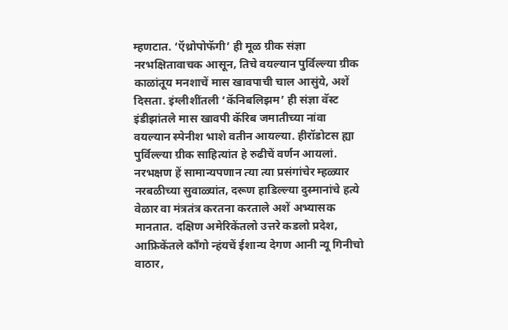म्हणटात. ‘ऍथ्रोपोफॅगी’ ही मूळ ग्रीक संज्ञा नरभक्षितावाचक आसून, तिचे वयल्यान पुर्विल्ल्या ग्रीक काळांतूय मनशाचें मास खावपाची चाल आसुंये, अशें दिसता. इंग्लीशींतली ‘कॅनिबलिझम’ ही संज्ञा वॅस्ट इंडीझांतले मास खावपी कॅरिब जमातीच्या नांवा वयल्यान स्पेनीश भाशे वतीन आयल्या. हीरॉडोटस ह्या पुर्विल्ल्या ग्रीक साहित्यांत हे रुढीचें वर्णन आयलां. नरभक्षण हें सामान्यपणान त्या त्या प्रसंगांचेर म्हळ्यार नरबळीच्या सुवाळ्यांत, दरूण हाडिल्ल्या दुस्मानांचे हत्ये वेळार वा मंत्रतंत्र करतना करताले अशें अभ्यासक मानतात. दक्षिण अमेरिकेंतलो उत्तरे कडलो प्रदेश, आफ्रिकेंतले कॉंगो न्हंयचें ईशान्य देगण आनी न्यू गिनीचो वाठार,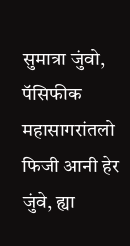सुमात्रा जुंवो, पॅसिफीक महासागरांतलो फिजी आनी हेर जुंवे, ह्या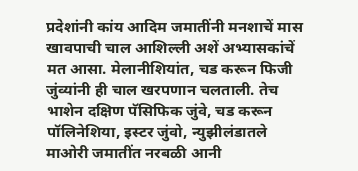प्रदेशांनी कांय आदिम जमातींनी मनशाचें मास खावपाची चाल आशिल्ली अशें अभ्यासकांचें मत आसा. मेलानीशियांत, चड करून फिजी जुंव्यांनी ही चाल खरपणान चलताली. तेच भाशेन दक्षिण पॅसिफिक जुंवे, चड करून पॉलिनेशिया, इस्टर जुंवो, न्युझीलंडातले माओरी जमातींत नरबळी आनी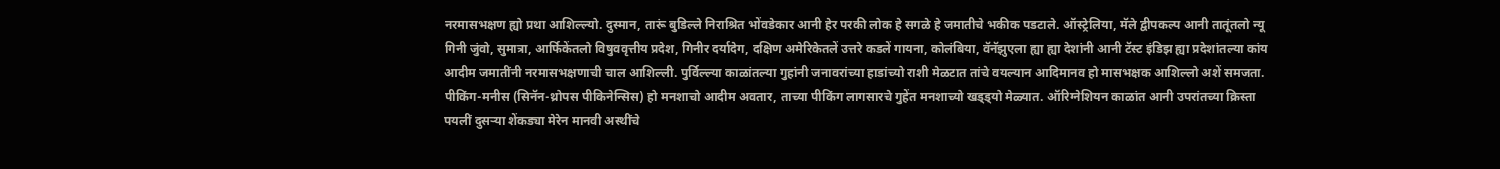नरमासभक्षण ह्यो प्रथा आशिल्ल्यो. दुस्मान, तारूं बुडिल्ले निराश्रित भोंवडेकार आनी हेर परकी लोक हे सगळे हे जमातीचे भकीक पडटाले. ऑस्ट्रेलिया, मॅले द्वीपकल्प आनी तातूंतलो न्यू गिनी जुंवो, सुमात्रा, आर्फिकेंतलो विषुववृत्तीय प्रदेश, गिनीर दर्यादेग, दक्षिण अमेरिकेतलें उत्तरे कडलें गायना, कोलंबिया, वॅनॅझुएला ह्या ह्या देशांनी आनी टॅस्ट इंडिझ ह्या प्रदेशांतल्या कांय आदीम जमातींनी नरमासभक्षणाची चाल आशिल्ली. पुर्विल्ल्या काळांतल्या गुहांनी जनावरांच्या हाडांच्यो राशी मेळटात तांचे वयल्यान आदिमानव हो मासभक्षक आशिल्लो अशें समजता. पीकिंग-मनीस (सिनॅन-थ्रोपस पीकिनेन्सिस) हो मनशाचो आदीम अवतार, ताच्या पीकिंग लागसारचे गुहेंत मनशाच्यो खड्ड्यो मेळ्यात. ऑरिग्नेशियन काळांत आनी उपरांतच्या क्रिस्ता पयलीं दुसऱ्या शेंकड्या मेरेन मानवी अस्थींचे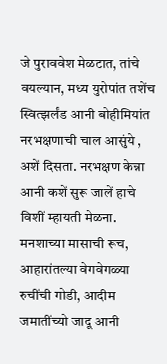जे पुराववेश मेळटात, तांचे वयल्यान, मध्य युरोपांत तशेंच स्वित्झर्लंड आनी बोहीमियांत नरभक्षणाची चाल आसुंये , अशें दिसता. नरभक्षण केन्ना आनी कशें सुरू जालें हाचे विशीं म्हायती मेळना. मनशाच्या मासाची रूच, आहारांतल्या वेगवेगळ्या रुचींची गोडी, आदीम जमातींच्यो जादू आनी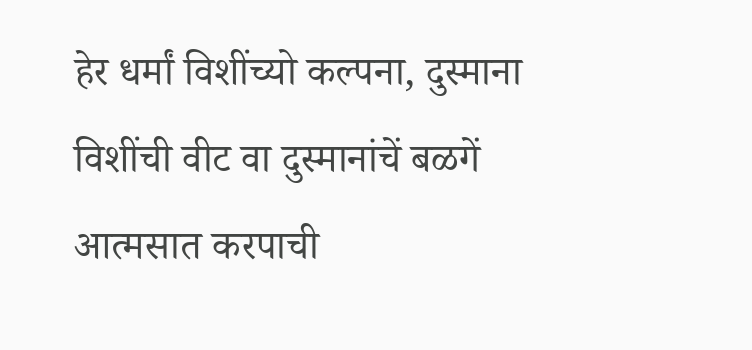हेर धर्मां विशींच्यो कल्पना, दुस्माना विशींची वीट वा दुस्मानांचें बळगें आत्मसात करपाची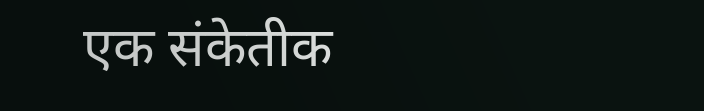एक संकेतीक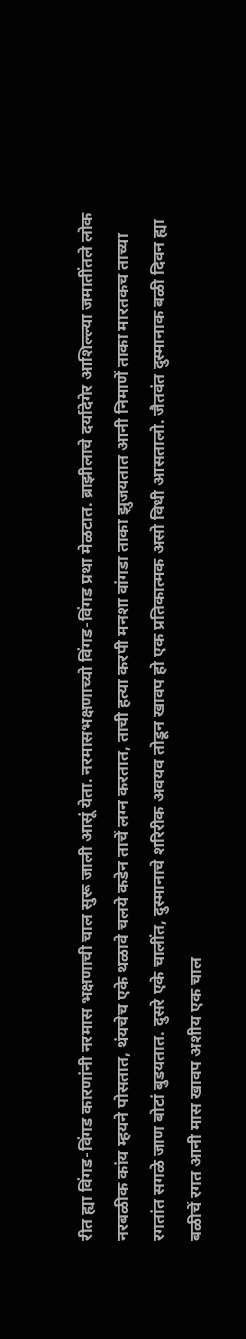रीत ह्या विंगड-विंगड कारणांनी नरमास भक्षणाची चाल सुरू जाली आसूं येता. नरमासभक्षणाच्यो विंगड-विंगड प्रथा मेळटात. ब्राझीलाचे दर्यादेगेर आशिल्ल्या जमातींतले लोक नरबळीक कांय म्हयने पोसतात, थंयचेच एके थळावे चलये कडेन ताचें लग्न करतात, ताची हत्या करपी मनशा वांगडा ताका झुजयतात आनी निमाणें ताका मारतकच ताच्या रगतांत सगळे जाण बोटां बुडयतात. दुसरे एके चालींत, दुस्मानाचे शरिरीक अवयव तोडून खावप हो एक प्रतिकात्मक असो विधी आसतालो. जैतवंत दुस्मानाक बळी दिवन ह्या बळीचें रगत आनी मास खावप अशीय एक चाल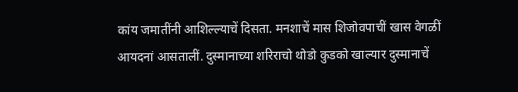कांय जमातींनी आशिल्ल्याचें दिसता. मनशाचें मास शिजोवपाचीं खास वेगळीं आयदनां आसतालीं. दुस्मानाच्या शरिराचो थोडो कुडको खाल्यार दुस्मानाचें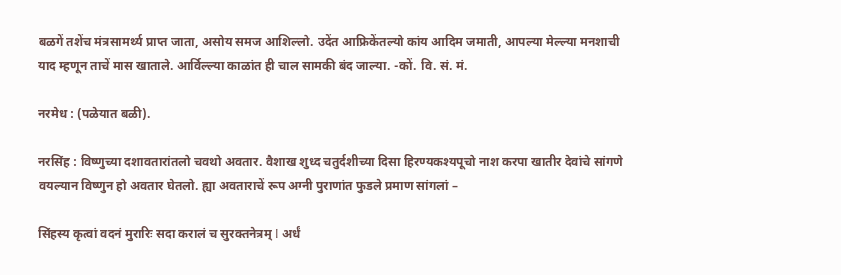बळगें तशेंच मंत्रसामर्थ्य प्राप्त जाता, असोय समज आशिल्लो. उदेंत आफ्रिकेंतल्यो कांय आदिम जमाती, आपल्या मेल्ल्या मनशाची याद म्हणून ताचें मास खाताले. आर्विल्ल्या काळांत ही चाल सामकी बंद जाल्या. -कों. वि. सं. मं.

नरमेध : (पळेयात बळी).

नरसिंह : विष्णुच्या दशावतारांतलो चवथो अवतार. वैशाख शुध्द चतुर्दशीच्या दिसा हिरण्यकश्यपूचो नाश करपा खातीर देवांचे सांगणे वयल्यान विष्णुन हो अवतार घेतलो. ह्या अवताराचें रूप अग्नी पुराणांत फुडले प्रमाण सांगलां –

सिंहस्य कृत्वां वदनं मुरारिः सदा करालं च सुरक्तनेत्रम् Ι अर्धं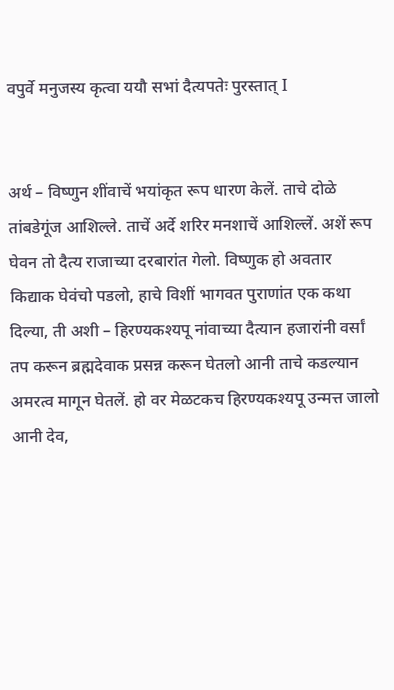वपुर्वे मनुजस्य कृत्वा ययौ सभां दैत्यपतेः पुरस्तात् Ι


अर्थ – विष्णुन शींवाचें भयांकृत रूप धारण केलें. ताचे दोळे तांबडेगूंज आशिल्ले. ताचें अर्दे शरिर मनशाचें आशिल्लें. अशें रूप घेवन तो दैत्य राजाच्या दरबारांत गेलो. विष्णुक हो अवतार किद्याक घेवंचो पडलो, हाचे विशीं भागवत पुराणांत एक कथा दिल्या, ती अशी – हिरण्यकश्यपू नांवाच्या दैत्यान हजारांनी वर्सां तप करून ब्रह्मदेवाक प्रसन्न करून घेतलो आनी ताचे कडल्यान अमरत्व मागून घेतलें. हो वर मेळटकच हिरण्यकश्यपू उन्मत्त जालो आनी देव,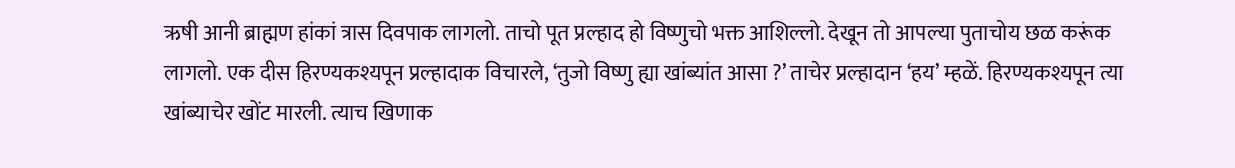ऋषी आनी ब्राह्मण हांकां त्रास दिवपाक लागलो. ताचो पूत प्रल्हाद हो विष्णुचो भक्त आशिल्लो. देखून तो आपल्या पुताचोय छळ करूंक लागलो. एक दीस हिरण्यकश्यपून प्रल्हादाक विचारले, ‘तुजो विष्णु ह्या खांब्यांत आसा ?’ ताचेर प्रल्हादान ‘हय’ म्हळें. हिरण्यकश्यपून त्या खांब्याचेर खोंट मारली. त्याच खिणाक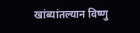खांब्यांतल्यान विष्णु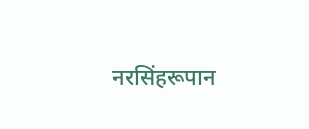नरसिंहरूपान